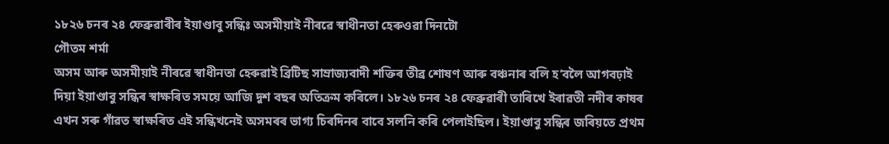১৮২৬ চনৰ ২৪ ফেব্ৰুৱাৰীৰ ইয়াণ্ডাবু সন্ধিঃ অসমীয়াই নীৰৱে স্বাধীনতা হেৰুওৱা দিনটো
গৌতম শৰ্মা
অসম আৰু অসমীয়াই নীৰৱে স্বাধীনতা হেৰুৱাই ব্ৰিটিছ সাম্ৰাজ্যবাদী শক্তিৰ তীব্ৰ শোষণ আৰু বঞ্চনাৰ বলি হ’বলৈ আগবঢ়াই দিয়া ইয়াণ্ডাবু সন্ধিৰ স্বাক্ষৰিত সময়ে আজি দুশ বছৰ অতিক্ৰম কৰিলে। ১৮২৬ চনৰ ২৪ ফেব্ৰুৱাৰী তাৰিখে ইৰাৱতী নদীৰ কাষৰ এখন সৰু গাঁৱত স্বাক্ষৰিত এই সন্ধিখনেই অসমৰৰ ভাগ্য চিৰদিনৰ বাবে সলনি কৰি পেলাইছিল। ইয়াণ্ডাবু সন্ধিৰ জৰিয়তে প্ৰথম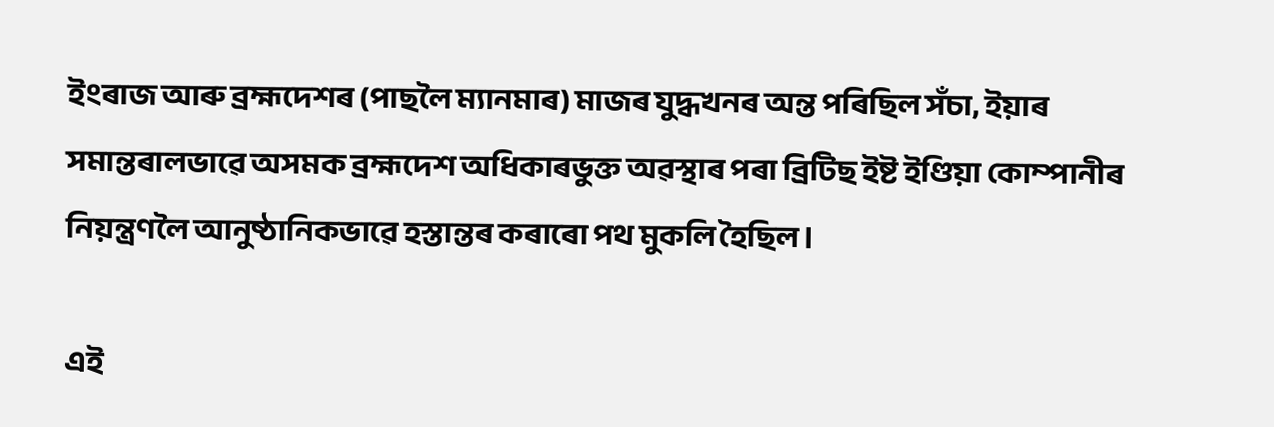ইংৰাজ আৰু ব্ৰহ্মদেশৰ (পাছলৈ ম্যানমাৰ) মাজৰ যুদ্ধখনৰ অন্ত পৰিছিল সঁচা, ইয়াৰ সমান্তৰালভাৱে অসমক ব্ৰহ্মদেশ অধিকাৰভুক্ত অৱস্থাৰ পৰা ব্ৰিটিছ ইষ্ট ইণ্ডিয়া কোম্পানীৰ নিয়ন্ত্ৰণলৈ আনুষ্ঠানিকভাৱে হস্তান্তৰ কৰাৰো পথ মুকলি হৈছিল।

এই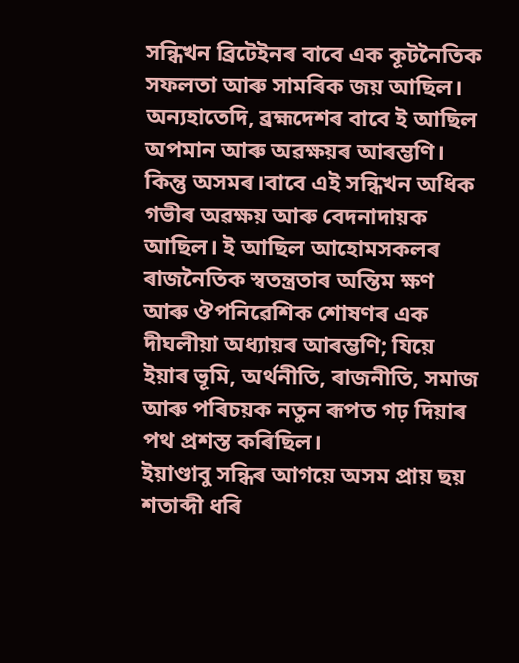সন্ধিখন ব্ৰিটেইনৰ বাবে এক কূটনৈতিক সফলতা আৰু সামৰিক জয় আছিল। অন্যহাতেদি, ব্ৰহ্মদেশৰ বাবে ই আছিল অপমান আৰু অৱক্ষয়ৰ আৰম্ভণি। কিন্তু অসমৰ।বাবে এই সন্ধিখন অধিক গভীৰ অৱক্ষয় আৰু বেদনাদায়ক আছিল। ই আছিল আহোমসকলৰ ৰাজনৈতিক স্বতন্ত্ৰতাৰ অন্তিম ক্ষণ আৰু ঔপনিৱেশিক শোষণৰ এক দীঘলীয়া অধ্যায়ৰ আৰম্ভণি; যিয়ে ইয়াৰ ভূমি, অৰ্থনীতি, ৰাজনীতি, সমাজ আৰু পৰিচয়ক নতুন ৰূপত গঢ় দিয়াৰ পথ প্ৰশস্ত কৰিছিল।
ইয়াণ্ডাবু সন্ধিৰ আগয়ে অসম প্ৰায় ছয় শতাব্দী ধৰি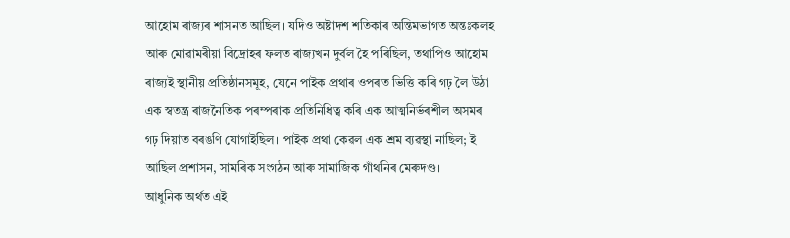আহোম ৰাজ্যৰ শাসনত আছিল। যদিও অষ্টাদশ শতিকাৰ অন্তিমভাগত অন্তঃকলহ আৰু মোৱামৰীয়া বিদ্ৰোহৰ ফলত ৰাজ্যখন দুৰ্বল হৈ পৰিছিল, তথাপিও আহোম ৰাজ্যই স্থানীয় প্ৰতিষ্ঠানসমূহ, যেনে পাইক প্ৰথাৰ ওপৰত ভিত্তি কৰি গঢ় লৈ উঠা এক স্বতন্ত্ৰ ৰাজনৈতিক পৰম্পৰাক প্ৰতিনিধিত্ব কৰি এক আত্মনিৰ্ভৰশীল অসমৰ গঢ় দিয়াত বৰঙণি যোগাইছিল। পাইক প্ৰথা কেৱল এক শ্ৰম ব্যৱস্থা নাছিল; ই আছিল প্ৰশাসন, সামৰিক সংগঠন আৰু সামাজিক গাঁথনিৰ মেৰুদণ্ড।
আধুনিক অৰ্থত এই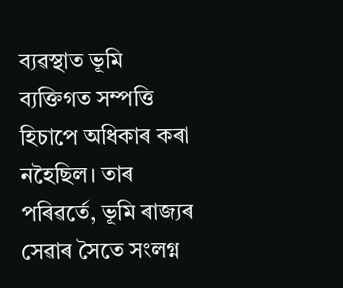ব্যৱস্থাত ভূমি ব্যক্তিগত সম্পত্তি হিচাপে অধিকাৰ কৰা নহৈছিল। তাৰ পৰিৱর্তে, ভূমি ৰাজ্যৰ সেৱাৰ সৈতে সংলগ্ন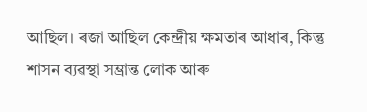আছিল। ৰজা আছিল কেন্দ্ৰীয় ক্ষমতাৰ আধাৰ, কিন্তু শাসন ব্যৱস্থা সম্ভ্ৰান্ত লোক আৰু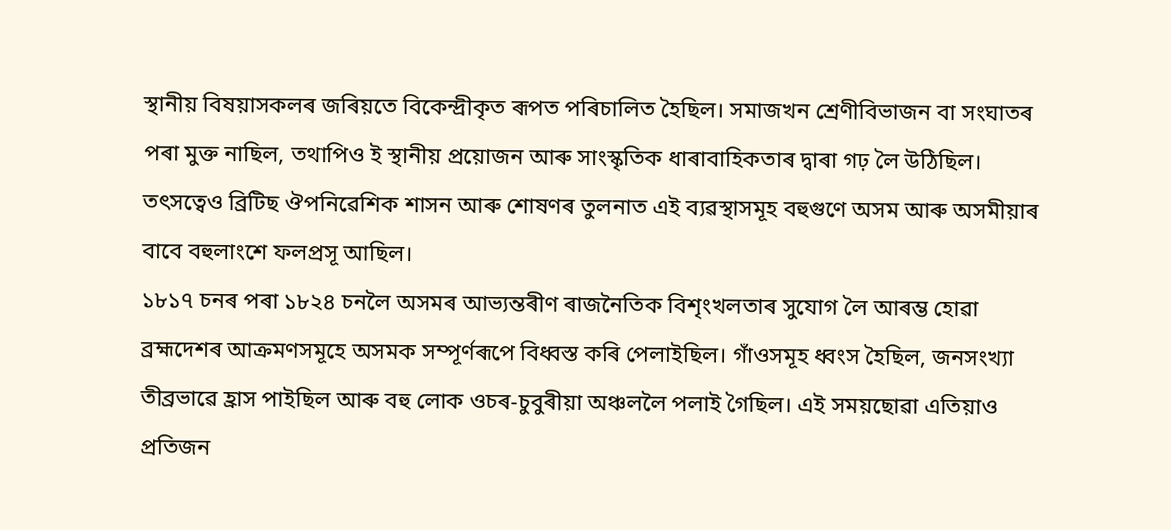স্থানীয় বিষয়াসকলৰ জৰিয়তে বিকেন্দ্ৰীকৃত ৰূপত পৰিচালিত হৈছিল। সমাজখন শ্ৰেণীবিভাজন বা সংঘাতৰ পৰা মুক্ত নাছিল, তথাপিও ই স্থানীয় প্ৰয়োজন আৰু সাংস্কৃতিক ধাৰাবাহিকতাৰ দ্বাৰা গঢ় লৈ উঠিছিল। তৎসত্বেও ব্ৰিটিছ ঔপনিৱেশিক শাসন আৰু শোষণৰ তুলনাত এই ব্যৱস্থাসমূহ বহুগুণে অসম আৰু অসমীয়াৰ বাবে বহুলাংশে ফলপ্ৰসূ আছিল।
১৮১৭ চনৰ পৰা ১৮২৪ চনলৈ অসমৰ আভ্যন্তৰীণ ৰাজনৈতিক বিশৃংখলতাৰ সুযোগ লৈ আৰম্ভ হোৱা ব্ৰহ্মদেশৰ আক্ৰমণসমূহে অসমক সম্পূৰ্ণৰূপে বিধ্বস্ত কৰি পেলাইছিল। গাঁওসমূহ ধ্বংস হৈছিল, জনসংখ্যা তীব্ৰভাৱে হ্ৰাস পাইছিল আৰু বহু লোক ওচৰ-চুবুৰীয়া অঞ্চললৈ পলাই গৈছিল। এই সময়ছোৱা এতিয়াও প্ৰতিজন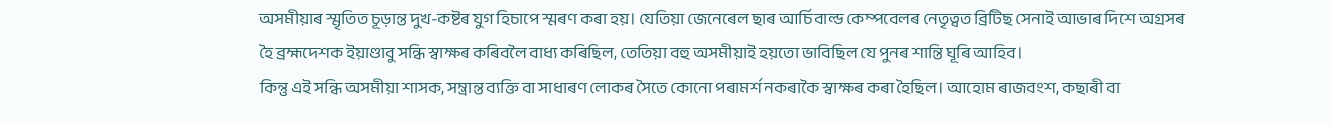অসমীয়াৰ স্মৃতিত চূড়ান্ত দুখ-কষ্টৰ যুগ হিচাপে স্মৰণ কৰা হয়। যেতিয়া জেনেৰেল ছাৰ আৰ্চিবাল্ড কেম্পবেলৰ নেতৃত্বত ব্ৰিটিছ সেনাই আভাৰ দিশে অগ্ৰসৰ হৈ ব্ৰহ্মদেশক ইয়াণ্ডাবু সন্ধি স্বাক্ষৰ কৰিবলৈ বাধ্য কৰিছিল, তেতিয়া বহু অসমীয়াই হয়তো ভাবিছিল যে পুনৰ শান্তি ঘূৰি আহিব।
কিন্তু এই সন্ধি অসমীয়া শাসক, সম্ভ্ৰান্ত ব্যক্তি বা সাধাৰণ লোকৰ সৈতে কোনো পৰামৰ্শ নকৰাকৈ স্বাক্ষৰ কৰা হৈছিল। আহোম ৰাজবংশ, কছাৰী বা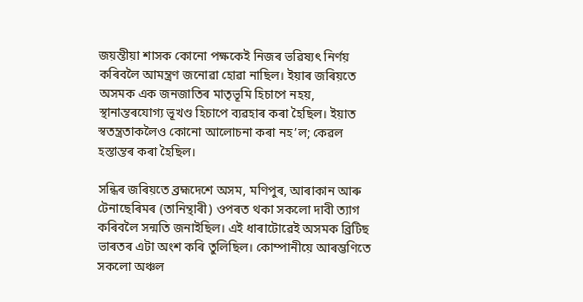জয়ন্তীয়া শাসক কোনো পক্ষকেই নিজৰ ভৱিষ্যৎ নিৰ্ণয় কৰিবলৈ আমন্ত্ৰণ জনোৱা হোৱা নাছিল। ইয়াৰ জৰিয়তে অসমক এক জনজাতিৰ মাতৃভূমি হিচাপে নহয়, স্থানান্তৰযোগ্য ভূখণ্ড হিচাপে ব্যৱহাৰ কৰা হৈছিল। ইয়াত স্বতন্ত্ৰতাকলৈও কোনো আলোচনা কৰা নহ’ল; কেৱল হস্তান্তৰ কৰা হৈছিল।

সন্ধিৰ জৰিয়তে ব্ৰহ্মদেশে অসম, মণিপুৰ, আৰাকান আৰু টেনাছেৰিমৰ (তানিন্থাৰী) ওপৰত থকা সকলো দাবী ত্যাগ কৰিবলৈ সন্মতি জনাইছিল। এই ধাৰাটোৱেই অসমক ব্ৰিটিছ ভাৰতৰ এটা অংশ কৰি তুলিছিল। কোম্পানীয়ে আৰম্ভণিতে সকলো অঞ্চল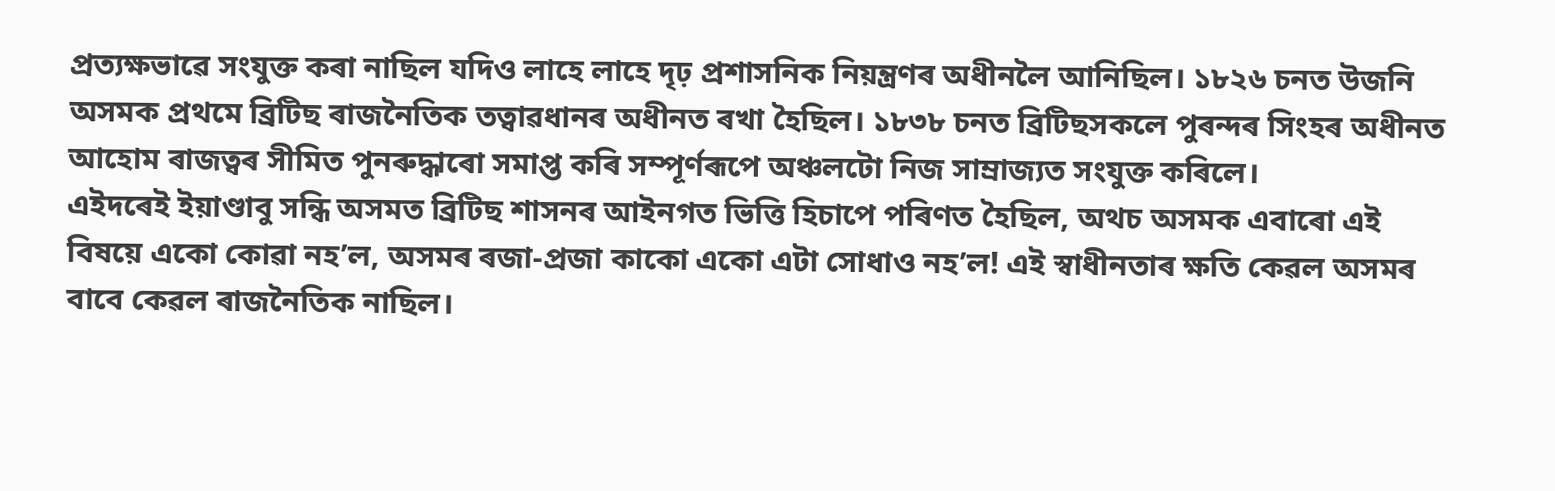প্ৰত্যক্ষভাৱে সংযুক্ত কৰা নাছিল যদিও লাহে লাহে দৃঢ় প্ৰশাসনিক নিয়ন্ত্ৰণৰ অধীনলৈ আনিছিল। ১৮২৬ চনত উজনি অসমক প্ৰথমে ব্ৰিটিছ ৰাজনৈতিক তত্বাৱধানৰ অধীনত ৰখা হৈছিল। ১৮৩৮ চনত ব্ৰিটিছসকলে পুৰন্দৰ সিংহৰ অধীনত আহোম ৰাজত্বৰ সীমিত পুনৰুদ্ধাৰো সমাপ্ত কৰি সম্পূৰ্ণৰূপে অঞ্চলটো নিজ সাম্ৰাজ্যত সংযুক্ত কৰিলে।
এইদৰেই ইয়াণ্ডাবু সন্ধি অসমত ব্ৰিটিছ শাসনৰ আইনগত ভিত্তি হিচাপে পৰিণত হৈছিল, অথচ অসমক এবাৰো এই বিষয়ে একো কোৱা নহ’ল, অসমৰ ৰজা-প্ৰজা কাকো একো এটা সোধাও নহ’ল! এই স্বাধীনতাৰ ক্ষতি কেৱল অসমৰ বাবে কেৱল ৰাজনৈতিক নাছিল।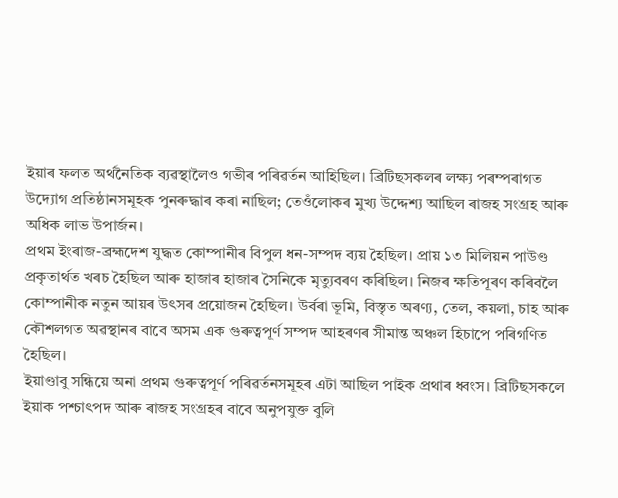ইয়াৰ ফলত অৰ্থনৈতিক ব্যৱস্থালৈও গভীৰ পৰিৱৰ্তন আহিছিল। ব্ৰিটিছসকলৰ লক্ষ্য পৰম্পৰাগত উদ্যোগ প্ৰতিষ্ঠানসমূহক পুনৰুদ্ধাৰ কৰা নাছিল; তেওঁলোকৰ মুখ্য উদ্দেশ্য আছিল ৰাজহ সংগ্ৰহ আৰু অধিক লাভ উপাৰ্জন।
প্ৰথম ইংৰাজ-ব্ৰহ্মদেশ যুদ্ধত কোম্পানীৰ বিপুল ধন-সম্পদ ব্যয় হৈছিল। প্ৰায় ১৩ মিলিয়ন পাউণ্ড প্ৰকৃতাৰ্থত খৰচ হৈছিল আৰু হাজাৰ হাজাৰ সৈনিকে মৃত্যুবৰণ কৰিছিল। নিজৰ ক্ষতিপূৰণ কৰিবলৈ কোম্পানীক নতুন আয়ৰ উৎসৰ প্ৰয়োজন হৈছিল। উৰ্বৰা ভূমি, বিস্তৃত অৰণ্য, তেল, কয়লা, চাহ আৰু কৌশলগত অৱস্থানৰ বাবে অসম এক গুৰুত্বপূৰ্ণ সম্পদ আহৰণৰ সীমান্ত অঞ্চল হিচাপে পৰিগণিত হৈছিল।
ইয়াণ্ডাবু সন্ধিয়ে অনা প্ৰথম গুৰুত্বপূৰ্ণ পৰিৱৰ্তনসমূহৰ এটা আছিল পাইক প্ৰথাৰ ধ্বংস। ব্ৰিটিছসকলে ইয়াক পশ্চাৎপদ আৰু ৰাজহ সংগ্ৰহৰ বাবে অনুপযুক্ত বুলি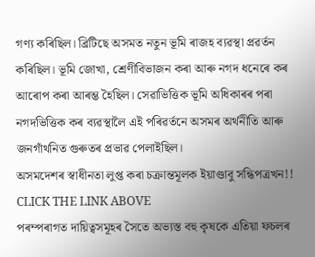গণ্য কৰিছিল। ব্ৰিটিছে অসমত নতুন ভূমি ৰাজহ ব্যৱস্থা প্ৰৱৰ্তন কৰিছিল। ভূমি জোখা, শ্ৰেণীবিভাজন কৰা আৰু নগদ ধনেৰে কৰ আৰোপ কৰা আৰম্ভ হৈছিল। সেৱাভিত্তিক ভূমি অধিকাৰৰ পৰা নগদভিত্তিক কৰ ব্যৱস্থালৈ এই পৰিৱৰ্তনে অসমৰ অৰ্থনীতি আৰু জনগাঁথনিত গুৰুতৰ প্ৰভাৱ পেলাইছিল।
অসমদেশৰ স্বাধীনতা লুপ্ত কৰা চক্ৰান্তমূলক ইয়াণ্ডাবু সন্ধিপত্ৰখন!!
CLICK THE LINK ABOVE
পৰম্পৰাগত দায়িত্বসমূহৰ সৈতে অভ্যস্ত বহু কৃষকে এতিয়া ফচলৰ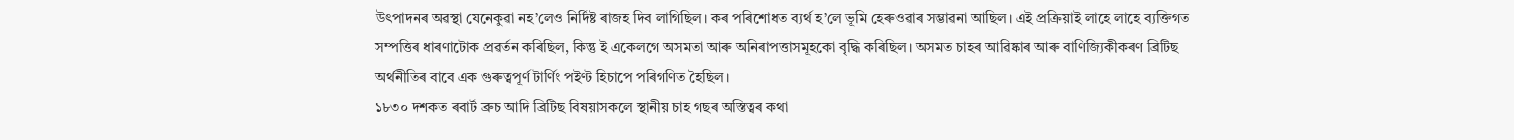উৎপাদনৰ অৱস্থা যেনেকুৱা নহ’লেও নিৰ্দিষ্ট ৰাজহ দিব লাগিছিল। কৰ পৰিশোধত ব্যৰ্থ হ’লে ভূমি হেৰুওৱাৰ সম্ভাৱনা আছিল। এই প্ৰক্ৰিয়াই লাহে লাহে ব্যক্তিগত সম্পত্তিৰ ধাৰণাটোক প্ৰৱৰ্তন কৰিছিল, কিন্তু ই একেলগে অসমতা আৰু অনিৰাপত্তাসমূহকো বৃদ্ধি কৰিছিল। অসমত চাহৰ আৱিষ্কাৰ আৰু বাণিজ্যিকীকৰণ ব্ৰিটিছ অৰ্থনীতিৰ বাবে এক গুৰুত্বপূৰ্ণ টাৰ্ণিং পইণ্ট হিচাপে পৰিগণিত হৈছিল।
১৮৩০ দশকত ৰবাৰ্ট ব্রুচ আদি ব্ৰিটিছ বিষয়াসকলে স্থানীয় চাহ গছৰ অস্তিত্বৰ কথা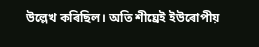উল্লেখ কৰিছিল। অতি শীঘ্ৰেই ইউৰোপীয়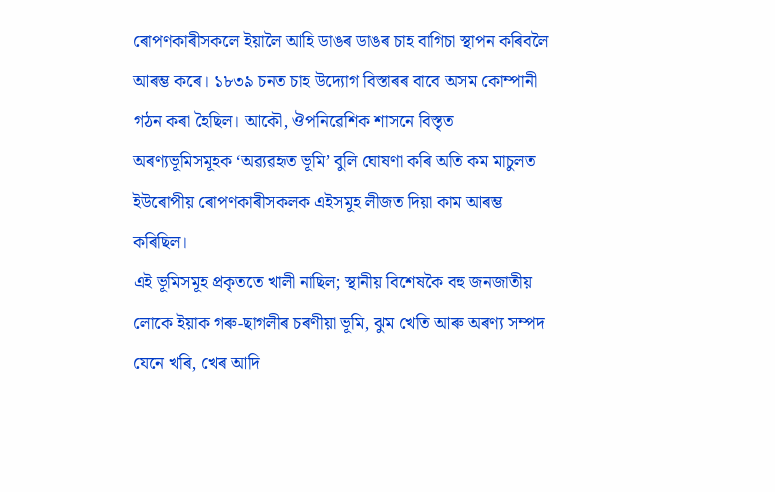ৰোপণকাৰীসকলে ইয়ালৈ আহি ডাঙৰ ডাঙৰ চাহ বাগিচা স্থাপন কৰিবলৈ আৰম্ভ কৰে। ১৮৩৯ চনত চাহ উদ্যোগ বিস্তাৰৰ বাবে অসম কোম্পানী গঠন কৰা হৈছিল। আকৌ, ঔপনিৱেশিক শাসনে বিস্তৃত অৰণ্যভূমিসমূহক ‘অৱ্যৱহৃত ভূমি’ বুলি ঘোষণা কৰি অতি কম মাচুলত ইউৰোপীয় ৰোপণকাৰীসকলক এইসমূহ লীজত দিয়া কাম আৰম্ভ কৰিছিল।
এই ভূমিসমূহ প্ৰকৃততে খালী নাছিল; স্থানীয় বিশেষকৈ বহু জনজাতীয় লোকে ইয়াক গৰু-ছাগলীৰ চৰণীয়া ভূমি, ঝুম খেতি আৰু অৰণ্য সম্পদ যেনে খৰি, খেৰ আদি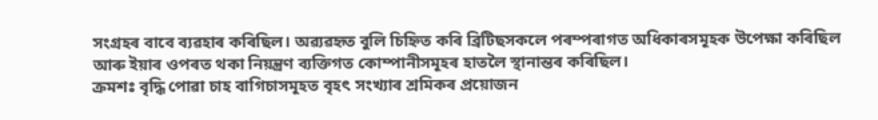সংগ্ৰহৰ বাবে ব্যৱহাৰ কৰিছিল। অৱ্যৱহৃত বুলি চিহ্নিত কৰি ব্ৰিটিছসকলে পৰম্পৰাগত অধিকাৰসমূহক উপেক্ষা কৰিছিল আৰু ইয়াৰ ওপৰত থকা নিয়ন্ত্ৰণ ব্যক্তিগত কোম্পানীসমূহৰ হাতলৈ স্থানান্তৰ কৰিছিল।
ক্ৰমশঃ বৃদ্ধি পোৱা চাহ বাগিচাসমূহত বৃহৎ সংখ্যাৰ শ্ৰমিকৰ প্ৰয়োজন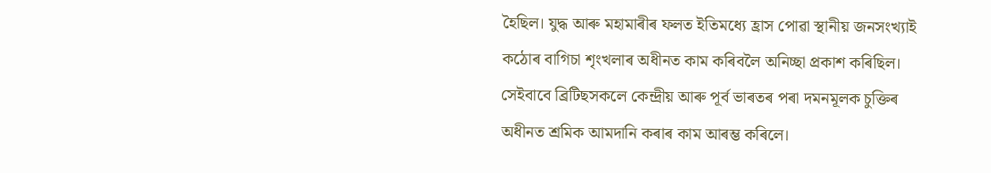হৈছিল। যুদ্ধ আৰু মহামাৰীৰ ফলত ইতিমধ্যে হ্ৰাস পোৱা স্থানীয় জনসংখ্যাই কঠোৰ বাগিচা শৃংখলাৰ অধীনত কাম কৰিবলৈ অনিচ্ছা প্ৰকাশ কৰিছিল। সেইবাবে ব্ৰিটিছসকলে কেন্দ্ৰীয় আৰু পূৰ্ব ভাৰতৰ পৰা দমনমূলক চুক্তিৰ অধীনত শ্ৰমিক আমদানি কৰাৰ কাম আৰম্ভ কৰিলে।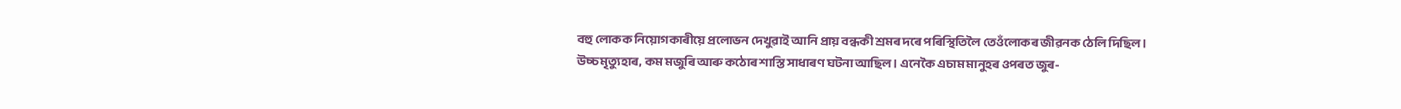বহু লোকক নিয়োগকাৰীয়ে প্ৰলোভন দেখুৱাই আনি প্ৰায় বন্ধকী শ্ৰমৰ দৰে পৰিস্থিতিলৈ তেওঁলোকৰ জীৱনক ঠেলি দিছিল।
উচ্চ মৃত্যুহাৰ, কম মজুৰি আৰু কঠোৰ শাস্তি সাধাৰণ ঘটনা আছিল। এনেকৈ এচাম মানুহৰ ওপৰত জুৰ-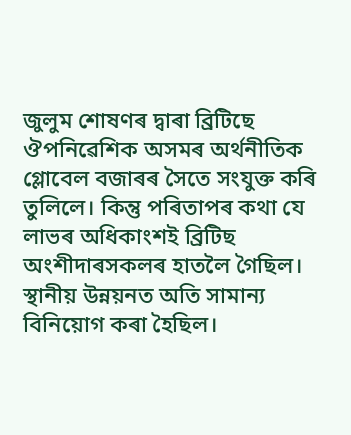জুলুম শোষণৰ দ্বাৰা ব্ৰিটিছে ঔপনিৱেশিক অসমৰ অৰ্থনীতিক গ্লোবেল বজাৰৰ সৈতে সংযুক্ত কৰি তুলিলে। কিন্তু পৰিতাপৰ কথা যে লাভৰ অধিকাংশই ব্ৰিটিছ অংশীদাৰসকলৰ হাতলৈ গৈছিল। স্থানীয় উন্নয়নত অতি সামান্য বিনিয়োগ কৰা হৈছিল।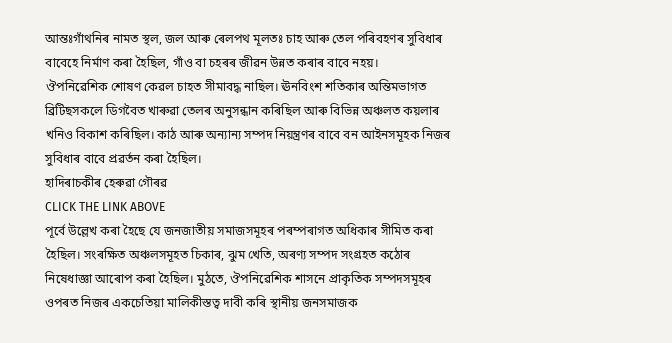আন্তঃগাঁথনিৰ নামত স্থল, জল আৰু ৰেলপথ মূলতঃ চাহ আৰু তেল পৰিবহণৰ সুবিধাৰ বাবেহে নিৰ্মাণ কৰা হৈছিল, গাঁও বা চহৰৰ জীৱন উন্নত কৰাৰ বাবে নহয়।
ঔপনিৱেশিক শোষণ কেৱল চাহত সীমাবদ্ধ নাছিল। ঊনবিংশ শতিকাৰ অন্তিমভাগত ব্ৰিটিছসকলে ডিগবৈত খাৰুৱা তেলৰ অনুসন্ধান কৰিছিল আৰু বিভিন্ন অঞ্চলত কয়লাৰ খনিও বিকাশ কৰিছিল। কাঠ আৰু অন্যান্য সম্পদ নিয়ন্ত্ৰণৰ বাবে বন আইনসমূহক নিজৰ সুবিধাৰ বাবে প্ৰৱৰ্তন কৰা হৈছিল।
হাদিৰাচকীৰ হেৰুৱা গৌৰৱ
CLICK THE LINK ABOVE
পূৰ্বে উল্লেখ কৰা হৈছে যে জনজাতীয় সমাজসমূহৰ পৰম্পৰাগত অধিকাৰ সীমিত কৰা হৈছিল। সংৰক্ষিত অঞ্চলসমূহত চিকাৰ, ঝুম খেতি, অৰণ্য সম্পদ সংগ্ৰহত কঠোৰ নিষেধাজ্ঞা আৰোপ কৰা হৈছিল। মুঠতে, ঔপনিৱেশিক শাসনে প্ৰাকৃতিক সম্পদসমূহৰ ওপৰত নিজৰ একচেতিয়া মালিকীস্তত্ব দাবী কৰি স্থানীয় জনসমাজক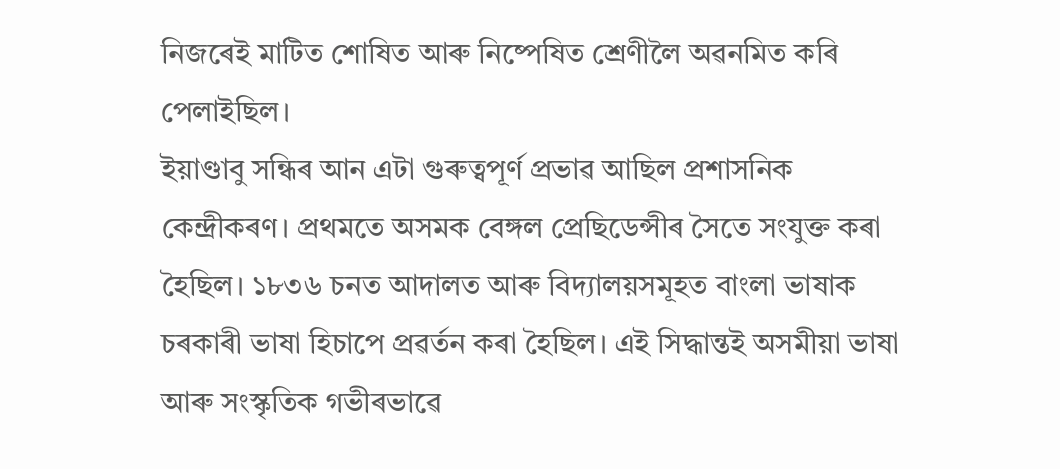নিজৰেই মাটিত শোষিত আৰু নিষ্পেষিত শ্ৰেণীলৈ অৱনমিত কৰি পেলাইছিল।
ইয়াণ্ডাবু সন্ধিৰ আন এটা গুৰুত্বপূৰ্ণ প্ৰভাৱ আছিল প্ৰশাসনিক কেন্দ্ৰীকৰণ। প্ৰথমতে অসমক বেঙ্গল প্ৰেছিডেন্সীৰ সৈতে সংযুক্ত কৰা হৈছিল। ১৮৩৬ চনত আদালত আৰু বিদ্যালয়সমূহত বাংলা ভাষাক চৰকাৰী ভাষা হিচাপে প্ৰৱৰ্তন কৰা হৈছিল। এই সিদ্ধান্তই অসমীয়া ভাষা আৰু সংস্কৃতিক গভীৰভাৱে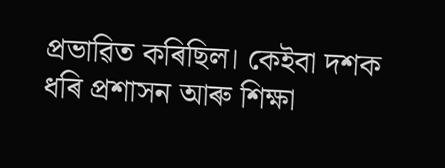প্ৰভাৱিত কৰিছিল। কেইবা দশক ধৰি প্ৰশাসন আৰু শিক্ষা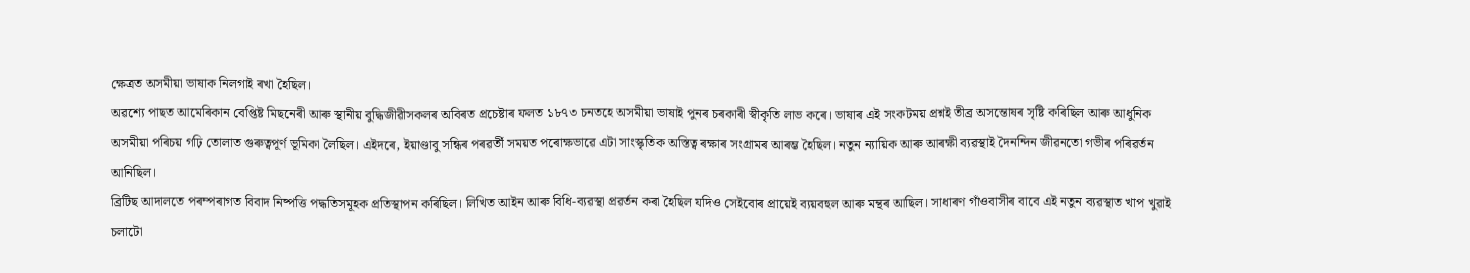ক্ষেত্ৰত অসমীয়া ভাষাক নিলগাই ৰখা হৈছিল।
অৱশ্যে পাছত আমেৰিকান বেপ্তিষ্ট মিছনেৰী আৰু স্থানীয় বুদ্ধিজীৱীসকলৰ অবিৰত প্ৰচেষ্টাৰ ফলত ১৮৭৩ চনতহে অসমীয়া ভাষাই পুনৰ চৰকাৰী স্বীকৃতি লাভ কৰে। ভাষাৰ এই সংকটময় প্ৰশ্নই তীব্ৰ অসন্তোষৰ সৃষ্টি কৰিছিল আৰু আধুনিক অসমীয়া পৰিচয় গঢ়ি তোলাত গুৰুত্বপূৰ্ণ ভূমিকা লৈছিল। এইদৰে, ইয়াণ্ডাবু সন্ধিৰ পৰৱৰ্তী সময়ত পৰোক্ষভাৱে এটা সাংস্কৃতিক অস্তিত্ব ৰক্ষাৰ সংগ্ৰামৰ আৰম্ভ হৈছিল। নতুন ন্যায়িক আৰু আৰক্ষী ব্যৱস্থাই দৈনন্দিন জীৱনতো গভীৰ পৰিৱৰ্তন আনিছিল।
ব্ৰিটিছ আদালতে পৰম্পৰাগত বিবাদ নিষ্পত্তি পদ্ধতিসমূহক প্ৰতিস্থাপন কৰিছিল। লিখিত আইন আৰু বিধি-ব্যৱস্থা প্ৰৱৰ্তন কৰা হৈছিল যদিও সেইবোৰ প্ৰায়েই ব্যয়বহুল আৰু মন্থৰ আছিল। সাধাৰণ গাঁওবাসীৰ বাবে এই নতুন ব্যৱস্থাত খাপ খুৱাই চলাটো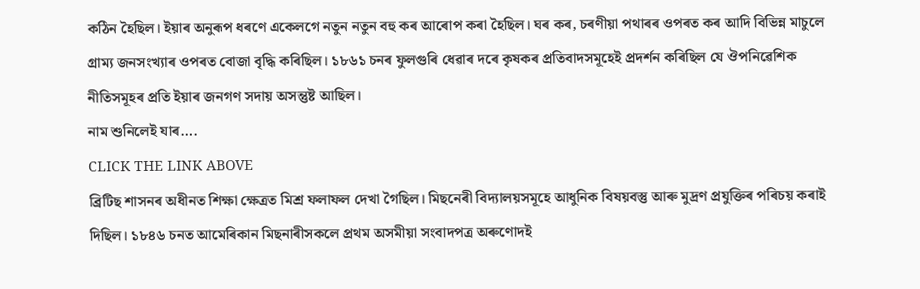কঠিন হৈছিল। ইয়াৰ অনুৰূপ ধৰণে একেলগে নতুন নতুন বহু কৰ আৰোপ কৰা হৈছিল। ঘৰ কৰ, চৰণীয়া পথাৰৰ ওপৰত কৰ আদি বিভিন্ন মাচুলে গ্ৰাম্য জনসংখ্যাৰ ওপৰত বোজা বৃদ্ধি কৰিছিল। ১৮৬১ চনৰ ফুলগুৰি ধেৱাৰ দৰে কৃষকৰ প্ৰতিবাদসমূহেই প্ৰদৰ্শন কৰিছিল যে ঔপনিৱেশিক নীতিসমূহৰ প্ৰতি ইয়াৰ জনগণ সদায় অসন্তুষ্ট আছিল।
নাম শুনিলেই যাৰ….
CLICK THE LINK ABOVE
ব্ৰিটিছ শাসনৰ অধীনত শিক্ষা ক্ষেত্ৰত মিশ্ৰ ফলাফল দেখা গৈছিল। মিছনেৰী বিদ্যালয়সমূহে আধুনিক বিষয়বস্তু আৰু মুদ্ৰণ প্ৰযুক্তিৰ পৰিচয় কৰাই দিছিল। ১৮৪৬ চনত আমেৰিকান মিছনাৰীসকলে প্ৰথম অসমীয়া সংবাদপত্ৰ অৰুণোদই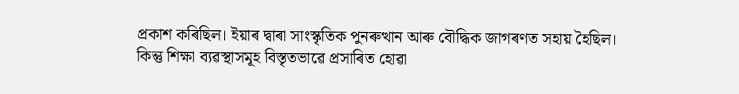প্ৰকাশ কৰিছিল। ইয়াৰ দ্বাৰা সাংস্কৃতিক পুনৰুত্থান আৰু বৌদ্ধিক জাগৰণত সহায় হৈছিল। কিন্তু শিক্ষা ব্যৱস্থাসমূহ বিস্তৃতভাৱে প্ৰসাৰিত হোৱা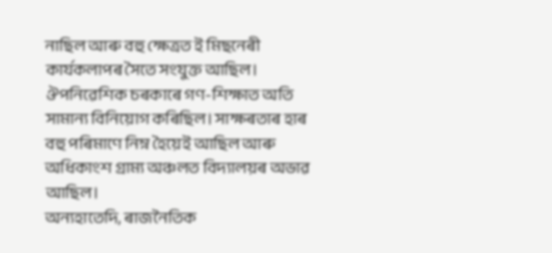নাছিল আৰু বহু ক্ষেত্ৰত ই মিছনেৰী কাৰ্যকলাপৰ সৈতে সংযুক্ত আছিল। ঔপনিৱেশিক চৰকাৰে গণ-শিক্ষাত অতি সামান্য বিনিয়োগ কৰিছিল। সাক্ষৰতাৰ হাৰ বহু পৰিমাণে নিম্ন হৈয়েই আছিল আৰু অধিকাংশ গ্ৰাম্য অঞ্চলত বিদ্যালয়ৰ অভাৱ আছিল।
অন্যহাতেদি, ৰাজনৈতিক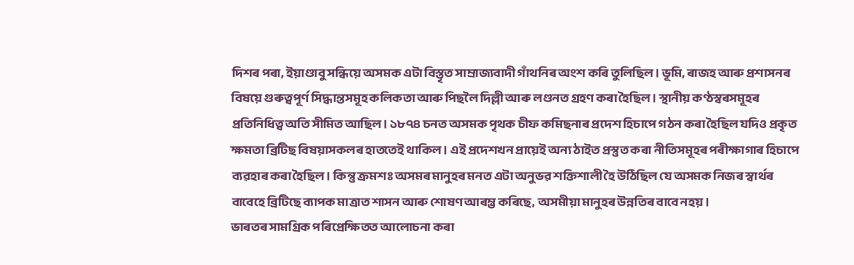দিশৰ পৰা, ইয়াণ্ডাবু সন্ধিয়ে অসমক এটা বিস্তৃত সাম্ৰাজ্যবাদী গাঁথনিৰ অংশ কৰি তুলিছিল। ভূমি, ৰাজহ আৰু প্ৰশাসনৰ বিষয়ে গুৰুত্বপূৰ্ণ সিদ্ধান্তসমূহ কলিকতা আৰু পিছলৈ দিল্লী আৰু লণ্ডনত গ্ৰহণ কৰা হৈছিল। স্থানীয় কণ্ঠস্বৰসমূহৰ প্ৰতিনিধিত্ব অতি সীমিত আছিল। ১৮৭৪ চনত অসমক পৃথক চীফ কমিছনাৰ প্ৰদেশ হিচাপে গঠন কৰা হৈছিল যদিও প্ৰকৃত ক্ষমতা ব্ৰিটিছ বিষয়াসকলৰ হাততেই থাকিল। এই প্ৰদেশখন প্ৰায়েই অন্য ঠাইত প্ৰস্তুত কৰা নীতিসমূহৰ পৰীক্ষাগাৰ হিচাপে ব্যৱহাৰ কৰা হৈছিল। কিন্তু ক্ৰমশঃ অসমৰ মানুহৰ মনত এটা অনুভৱ শক্তিশালী হৈ উঠিছিল যে অসমক নিজৰ স্বাৰ্থৰ বাবেহে ব্ৰিটিছে ব্যাপক মাত্ৰাত শাসন আৰু শোষণ আৰম্ভ কৰিছে, অসমীয়া মানুহৰ উন্নতিৰ বাবে নহয়।
ভাৰতৰ সামগ্ৰিক পৰিপ্ৰেক্ষিতত আলোচনা কৰা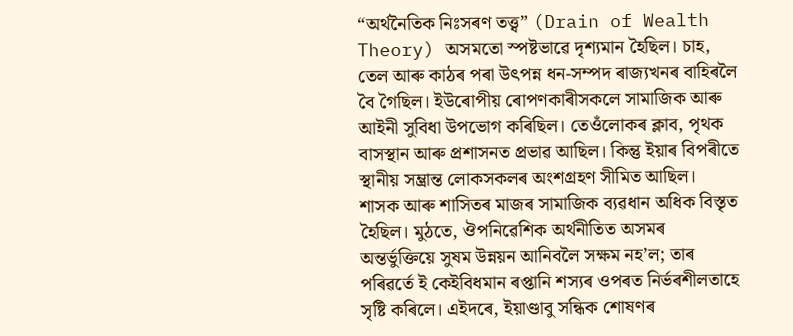“অৰ্থনৈতিক নিঃসৰণ তত্ত্ব” (Drain of Wealth Theory) অসমতো স্পষ্টভাৱে দৃশ্যমান হৈছিল। চাহ, তেল আৰু কাঠৰ পৰা উৎপন্ন ধন-সম্পদ ৰাজ্যখনৰ বাহিৰলৈ বৈ গৈছিল। ইউৰোপীয় ৰোপণকাৰীসকলে সামাজিক আৰু আইনী সুবিধা উপভোগ কৰিছিল। তেওঁলোকৰ ক্লাব, পৃথক বাসস্থান আৰু প্ৰশাসনত প্ৰভাৱ আছিল। কিন্তু ইয়াৰ বিপৰীতে স্থানীয় সম্ভ্ৰান্ত লোকসকলৰ অংশগ্ৰহণ সীমিত আছিল।
শাসক আৰু শাসিতৰ মাজৰ সামাজিক ব্যৱধান অধিক বিস্তৃত হৈছিল। মুঠতে, ঔপনিৱেশিক অৰ্থনীতিত অসমৰ অন্তৰ্ভুক্তিয়ে সুষম উন্নয়ন আনিবলৈ সক্ষম নহ’ল; তাৰ পৰিৱৰ্তে ই কেইবিধমান ৰপ্তানি শস্যৰ ওপৰত নিৰ্ভৰশীলতাহে সৃষ্টি কৰিলে। এইদৰে, ইয়াণ্ডাবু সন্ধিক শোষণৰ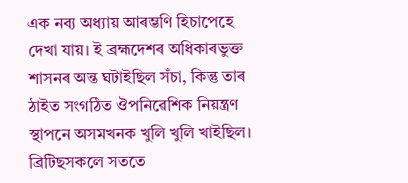এক নব্য অধ্যায় আৰম্ভণি হিচাপেহে দেখা যায়। ই ব্ৰহ্মদেশৰ অধিকাৰভুক্ত শাসনৰ অন্ত ঘটাইছিল সঁচা, কিন্তু তাৰ ঠাইত সংগঠিত ঔপনিৱেশিক নিয়ন্ত্ৰণ স্থাপনে অসমখনক খুলি খুলি খাইছিল। ব্ৰিটিছসকলে সততে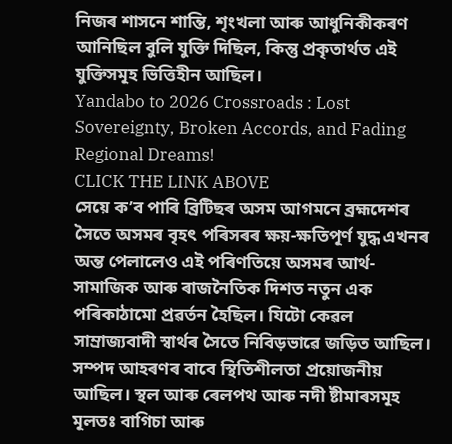নিজৰ শাসনে শান্তি, শৃংখলা আৰু আধুনিকীকৰণ আনিছিল বুলি যুক্তি দিছিল, কিন্তু প্ৰকৃতাৰ্থত এই যুক্তিসমূহ ভিত্তিহীন আছিল।
Yandabo to 2026 Crossroads : Lost Sovereignty, Broken Accords, and Fading Regional Dreams!
CLICK THE LINK ABOVE
সেয়ে ক’ব পাৰি ব্ৰিটিছৰ অসম আগমনে ব্ৰহ্মদেশৰ সৈতে অসমৰ বৃহৎ পৰিসৰৰ ক্ষয়-ক্ষতিপূৰ্ণ যুদ্ধ এখনৰ অন্ত পেলালেও এই পৰিণতিয়ে অসমৰ আৰ্থ-সামাজিক আৰু ৰাজনৈতিক দিশত নতুন এক পৰিকাঠামো প্ৰৱৰ্তন হৈছিল। যিটো কেৱল সাম্ৰাজ্যবাদী স্বাৰ্থৰ সৈতে নিবিড়ভাৱে জড়িত আছিল। সম্পদ আহৰণৰ বাবে স্থিতিশীলতা প্ৰয়োজনীয় আছিল। স্থল আৰু ৰেলপথ আৰু নদী ষ্টীমাৰসমূহ মূলতঃ বাগিচা আৰু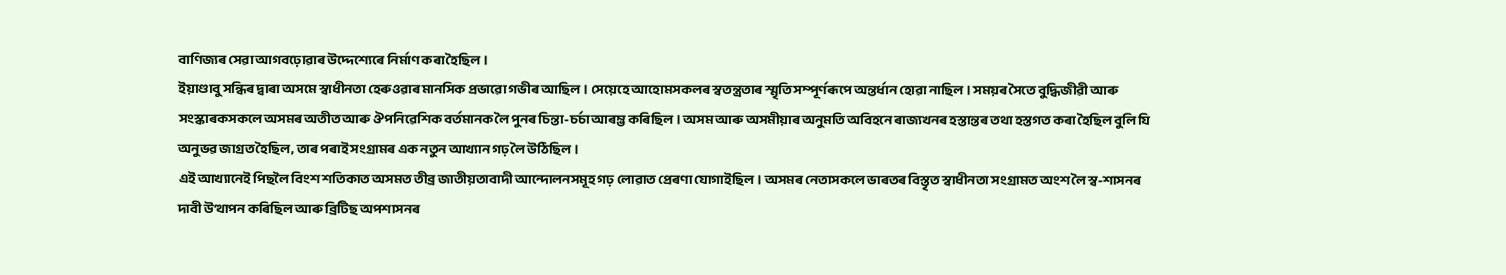বাণিজ্যৰ সেৱা আগবঢ়োৱাৰ উদ্দেশ্যেৰে নিৰ্মাণ কৰা হৈছিল।
ইয়াণ্ডাবু সন্ধিৰ দ্বাৰা অসমে স্বাধীনতা হেৰুওৱাৰ মানসিক প্ৰভাৱো গভীৰ আছিল। সেয়েহে আহোমসকলৰ স্বতন্ত্ৰতাৰ স্মৃতি সম্পূৰ্ণৰূপে অন্তৰ্ধান হোৱা নাছিল। সময়ৰ সৈতে বুদ্ধিজীৱী আৰু সংস্কাৰকসকলে অসমৰ অতীত আৰু ঔপনিৱেশিক বৰ্তমানক লৈ পুনৰ চিন্তা-চৰ্চা আৰম্ভ কৰিছিল। অসম আৰু অসমীয়াৰ অনুমতি অবিহনে ৰাজ্যখনৰ হস্তান্তৰ তথা হস্তগত কৰা হৈছিল বুলি যি অনুভৱ জাগ্ৰত হৈছিল, তাৰ পৰাই সংগ্ৰামৰ এক নতুন আখ্যান গঢ় লৈ উঠিছিল।
এই আখ্যানেই পিছলৈ বিংশ শতিকাত অসমত তীব্ৰ জাতীয়তাবাদী আন্দোলনসমূহ গঢ় লোৱাত প্ৰেৰণা যোগাইছিল। অসমৰ নেতাসকলে ভাৰতৰ বিস্তৃত স্বাধীনতা সংগ্ৰামত অংশ লৈ স্ব-শাসনৰ দাবী উত্থাপন কৰিছিল আৰু ব্ৰিটিছ অপশাসনৰ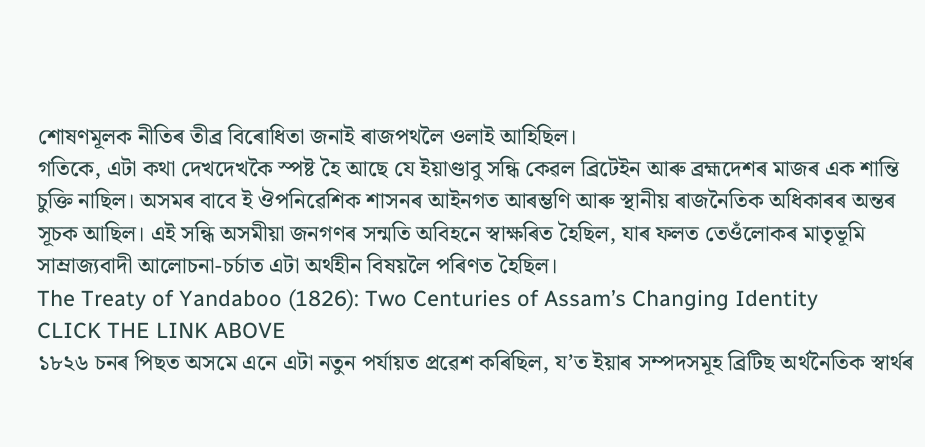শোষণমূলক নীতিৰ তীব্ৰ বিৰোধিতা জনাই ৰাজপথলৈ ওলাই আহিছিল।
গতিকে, এটা কথা দেখদেখকৈ স্পষ্ট হৈ আছে যে ইয়াণ্ডাবু সন্ধি কেৱল ব্ৰিটেইন আৰু ব্ৰহ্মদেশৰ মাজৰ এক শান্তি চুক্তি নাছিল। অসমৰ বাবে ই ঔপনিৱেশিক শাসনৰ আইনগত আৰম্ভণি আৰু স্থানীয় ৰাজনৈতিক অধিকাৰৰ অন্তৰ সূচক আছিল। এই সন্ধি অসমীয়া জনগণৰ সন্মতি অবিহনে স্বাক্ষৰিত হৈছিল, যাৰ ফলত তেওঁলোকৰ মাতৃভূমি সাম্ৰাজ্যবাদী আলোচনা-চৰ্চাত এটা অৰ্থহীন বিষয়লৈ পৰিণত হৈছিল।
The Treaty of Yandaboo (1826): Two Centuries of Assam’s Changing Identity
CLICK THE LINK ABOVE
১৮২৬ চনৰ পিছত অসমে এনে এটা নতুন পৰ্যায়ত প্ৰৱেশ কৰিছিল, য’ত ইয়াৰ সম্পদসমূহ ব্ৰিটিছ অৰ্থনৈতিক স্বাৰ্থৰ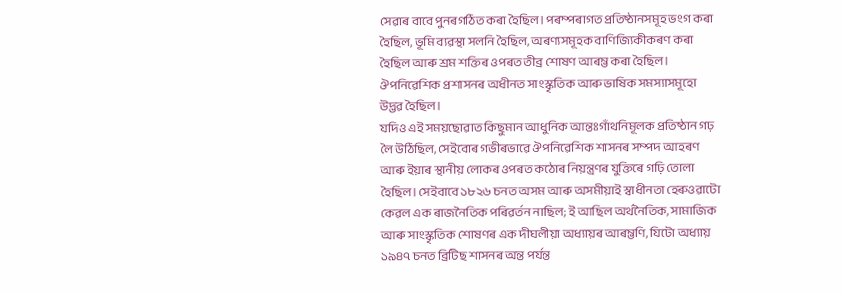সেৱাৰ বাবে পুনৰগঠিত কৰা হৈছিল। পৰম্পৰাগত প্ৰতিষ্ঠানসমূহ ভংগ কৰা হৈছিল, ভূমি ব্যৱস্থা সলনি হৈছিল, অৰণ্যসমূহক বাণিজ্যিকীকৰণ কৰা হৈছিল আৰু শ্ৰম শক্তিৰ ওপৰত তীব্ৰ শোষণ আৰম্ভ কৰা হৈছিল। ঔপনিৱেশিক প্ৰশাসনৰ অধীনত সাংস্কৃতিক আৰু ভাষিক সমস্যাসমূহো উদ্ভৱ হৈছিল।
যদিও এই সময়ছোৱাত কিছুমান আধুনিক আন্তঃগাঁথনিমূলক প্ৰতিষ্ঠান গঢ় লৈ উঠিছিল, সেইবোৰ গভীৰভাৱে ঔপনিৱেশিক শাসনৰ সম্পদ আহৰণ আৰু ইয়াৰ স্থানীয় লোকৰ ওপৰত কঠোৰ নিয়ন্ত্ৰণৰ যুক্তিৰে গঢ়ি তোলা হৈছিল। সেইবাবে ১৮২৬ চনত অসম আৰু অসমীয়াই স্বাধীনতা হেৰুওৱাটো কেৱল এক ৰাজনৈতিক পৰিৱৰ্তন নাছিল; ই আছিল অৰ্থনৈতিক, সামাজিক আৰু সাংস্কৃতিক শোষণৰ এক দীঘলীয়া অধ্যায়ৰ আৰম্ভণি, যিটো অধ্যায় ১৯৪৭ চনত ব্ৰিটিছ শাসনৰ অন্ত পৰ্যন্ত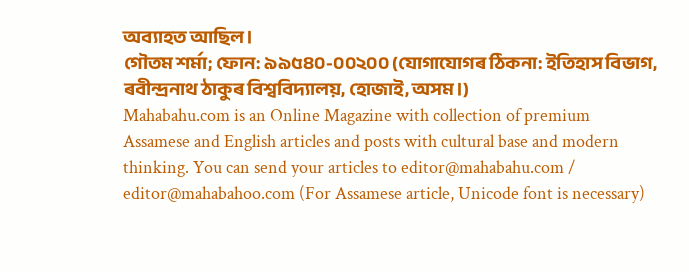অব্যাহত আছিল।
গৌতম শৰ্মা; ফোন: ৯৯৫৪০-০০২০০ (যোগাযোগৰ ঠিকনা: ইতিহাস বিভাগ, ৰবীন্দ্ৰনাথ ঠাকুৰ বিশ্ববিদ্যালয়, হোজাই, অসম।)
Mahabahu.com is an Online Magazine with collection of premium Assamese and English articles and posts with cultural base and modern thinking. You can send your articles to editor@mahabahu.com / editor@mahabahoo.com (For Assamese article, Unicode font is necessary)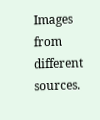Images from different sources.